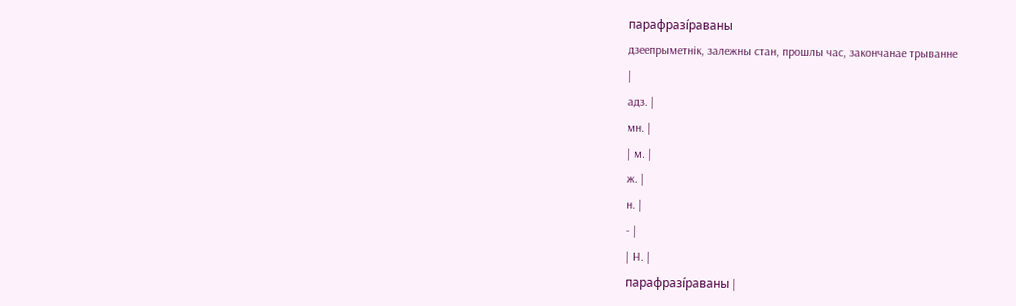парафразі́раваны
дзеепрыметнік, залежны стан, прошлы час, закончанае трыванне
|
адз. |
мн. |
| м. |
ж. |
н. |
- |
| Н. |
парафразі́раваны |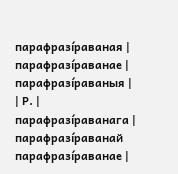парафразі́раваная |
парафразі́раванае |
парафразі́раваныя |
| Р. |
парафразі́раванага |
парафразі́раванай парафразі́раванае |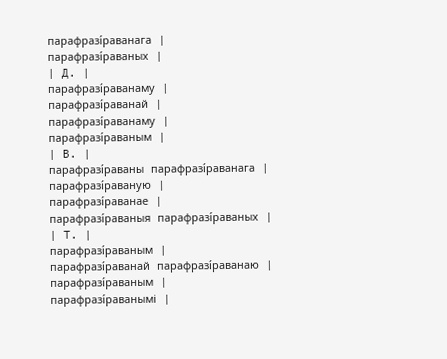парафразі́раванага |
парафразі́раваных |
| Д. |
парафразі́раванаму |
парафразі́раванай |
парафразі́раванаму |
парафразі́раваным |
| В. |
парафразі́раваны парафразі́раванага |
парафразі́раваную |
парафразі́раванае |
парафразі́раваныя парафразі́раваных |
| Т. |
парафразі́раваным |
парафразі́раванай парафразі́раванаю |
парафразі́раваным |
парафразі́раванымі |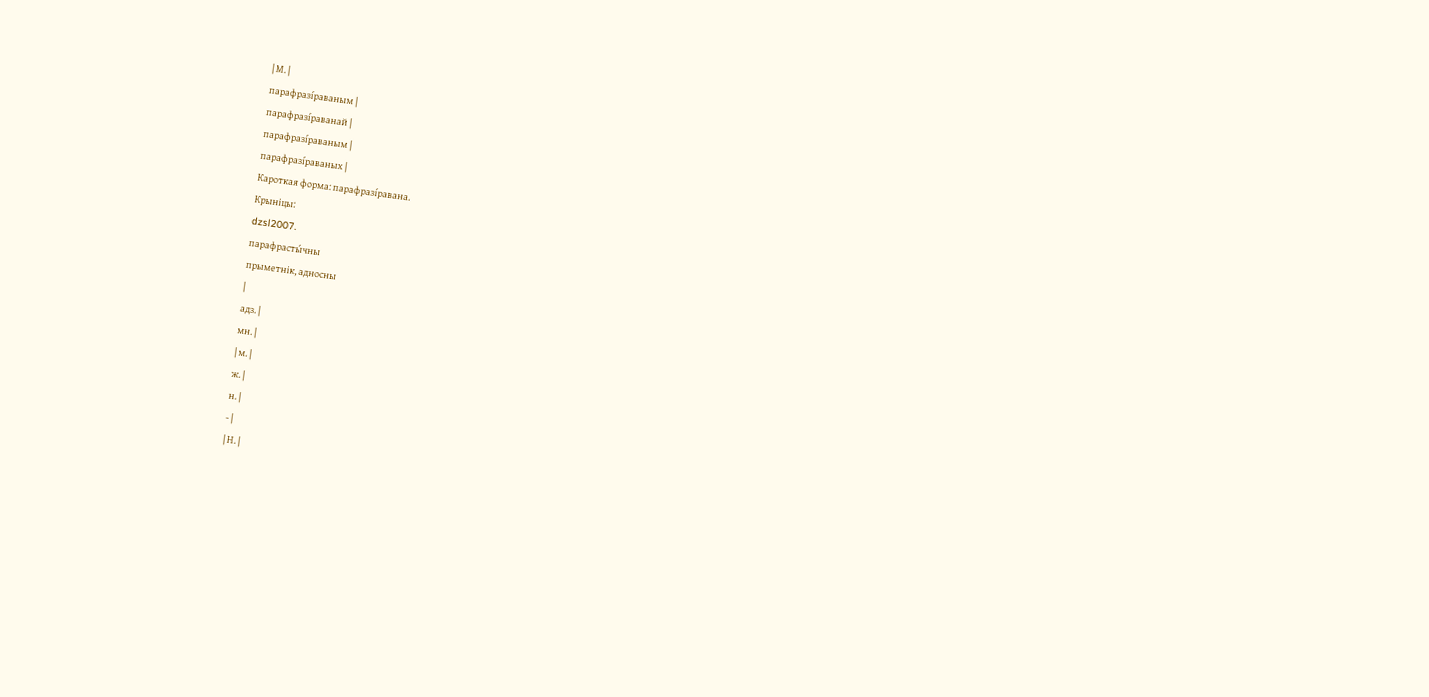| М. |
парафразі́раваным |
парафразі́раванай |
парафразі́раваным |
парафразі́раваных |
Кароткая форма: парафразі́равана.
Крыніцы:
dzsl2007.
парафрасты́чны
прыметнік, адносны
|
адз. |
мн. |
| м. |
ж. |
н. |
- |
| Н. |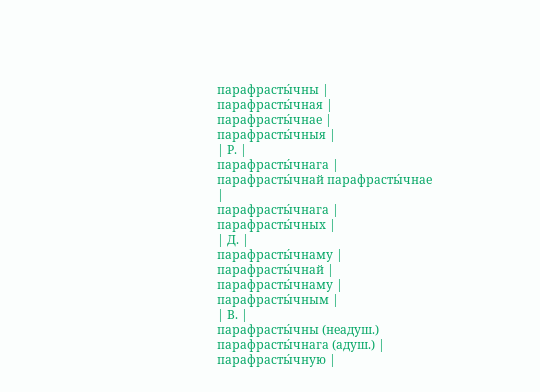парафрасты́чны |
парафрасты́чная |
парафрасты́чнае |
парафрасты́чныя |
| Р. |
парафрасты́чнага |
парафрасты́чнай парафрасты́чнае |
парафрасты́чнага |
парафрасты́чных |
| Д. |
парафрасты́чнаму |
парафрасты́чнай |
парафрасты́чнаму |
парафрасты́чным |
| В. |
парафрасты́чны (неадуш.) парафрасты́чнага (адуш.) |
парафрасты́чную |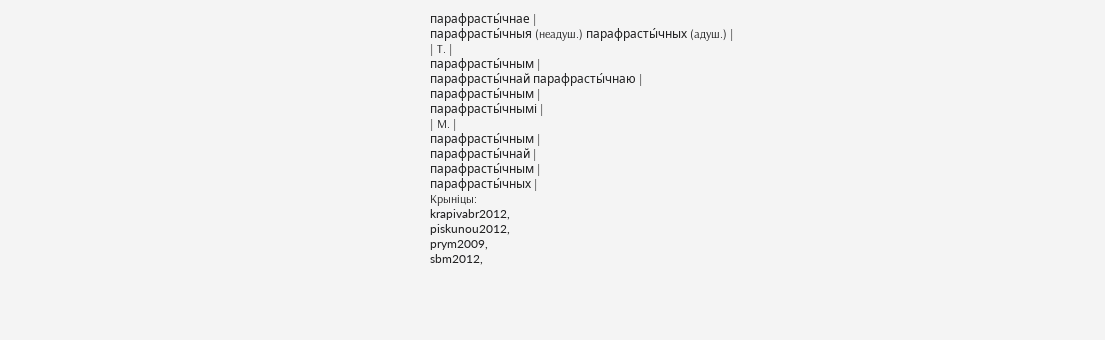парафрасты́чнае |
парафрасты́чныя (неадуш.) парафрасты́чных (адуш.) |
| Т. |
парафрасты́чным |
парафрасты́чнай парафрасты́чнаю |
парафрасты́чным |
парафрасты́чнымі |
| М. |
парафрасты́чным |
парафрасты́чнай |
парафрасты́чным |
парафрасты́чных |
Крыніцы:
krapivabr2012,
piskunou2012,
prym2009,
sbm2012,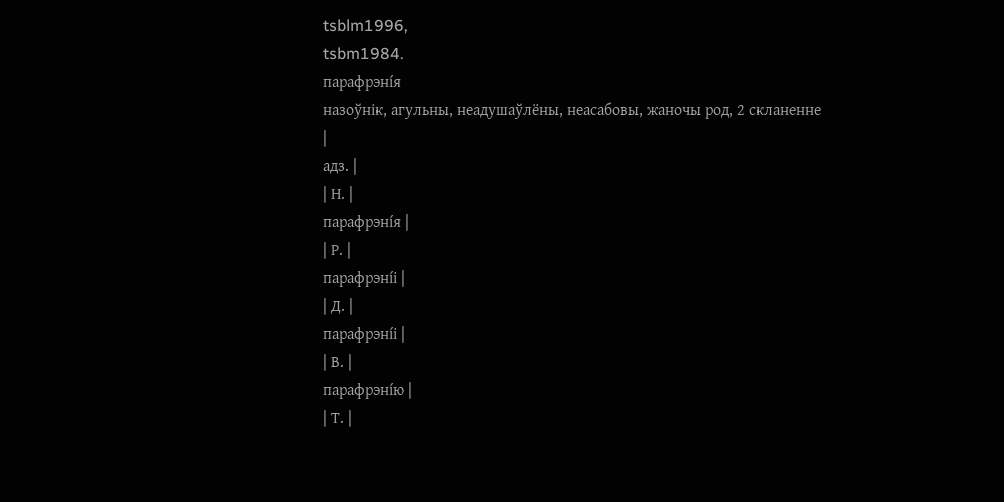tsblm1996,
tsbm1984.
парафрэні́я
назоўнік, агульны, неадушаўлёны, неасабовы, жаночы род, 2 скланенне
|
адз. |
| Н. |
парафрэні́я |
| Р. |
парафрэні́і |
| Д. |
парафрэні́і |
| В. |
парафрэні́ю |
| Т. |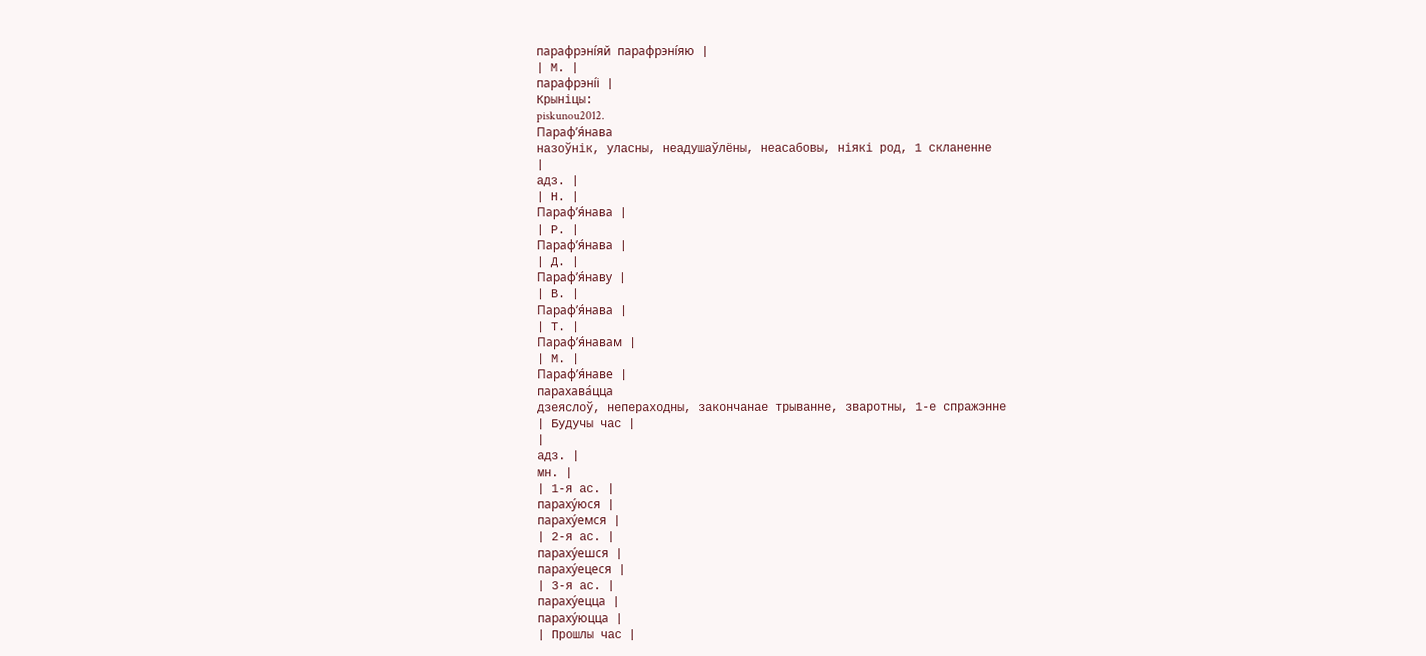парафрэні́яй парафрэні́яю |
| М. |
парафрэні́і |
Крыніцы:
piskunou2012.
Параф’я́нава
назоўнік, уласны, неадушаўлёны, неасабовы, ніякі род, 1 скланенне
|
адз. |
| Н. |
Параф’я́нава |
| Р. |
Параф’я́нава |
| Д. |
Параф’я́наву |
| В. |
Параф’я́нава |
| Т. |
Параф’я́навам |
| М. |
Параф’я́наве |
парахава́цца
дзеяслоў, непераходны, закончанае трыванне, зваротны, 1-е спражэнне
| Будучы час |
|
адз. |
мн. |
| 1-я ас. |
параху́юся |
параху́емся |
| 2-я ас. |
параху́ешся |
параху́ецеся |
| 3-я ас. |
параху́ецца |
параху́юцца |
| Прошлы час |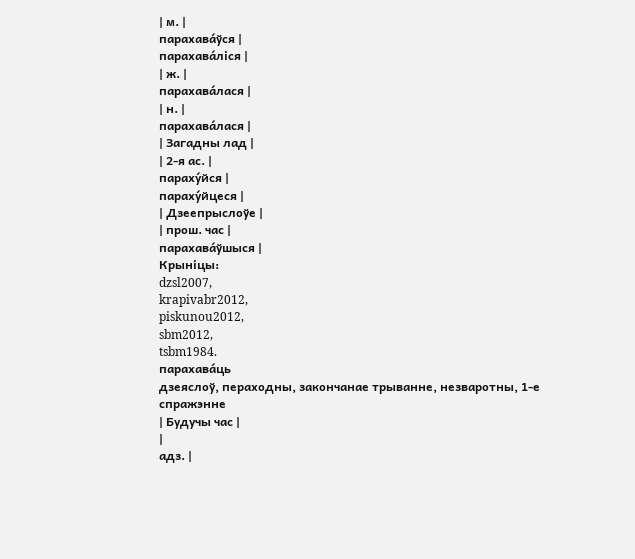| м. |
парахава́ўся |
парахава́ліся |
| ж. |
парахава́лася |
| н. |
парахава́лася |
| Загадны лад |
| 2-я ас. |
параху́йся |
параху́йцеся |
| Дзеепрыслоўе |
| прош. час |
парахава́ўшыся |
Крыніцы:
dzsl2007,
krapivabr2012,
piskunou2012,
sbm2012,
tsbm1984.
парахава́ць
дзеяслоў, пераходны, закончанае трыванне, незваротны, 1-е спражэнне
| Будучы час |
|
адз. |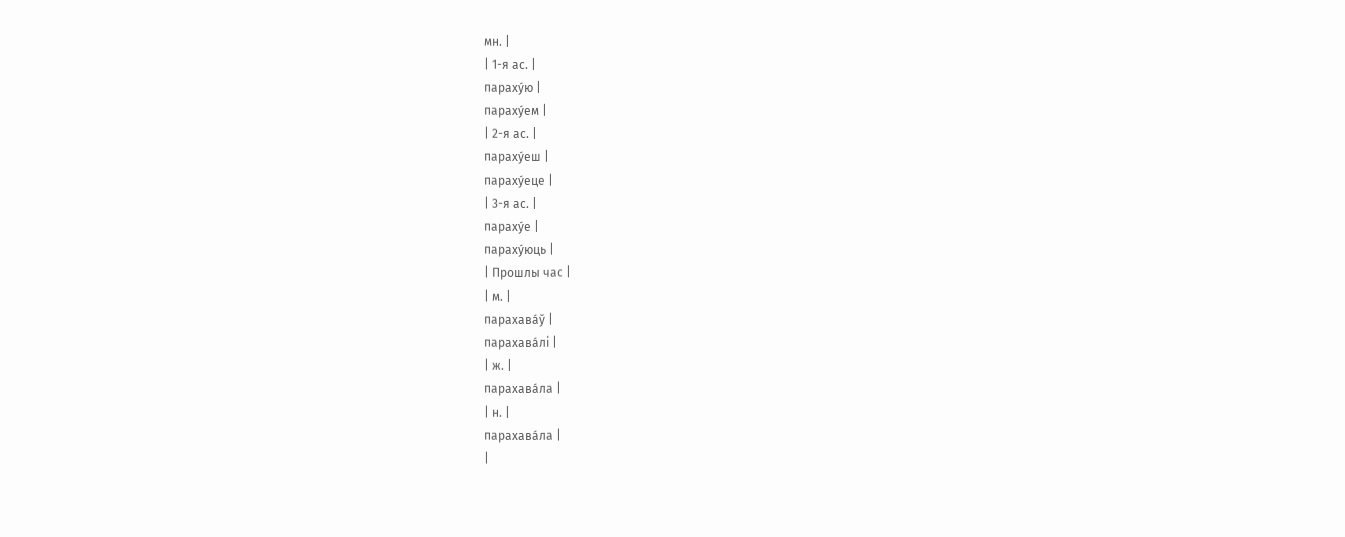мн. |
| 1-я ас. |
параху́ю |
параху́ем |
| 2-я ас. |
параху́еш |
параху́еце |
| 3-я ас. |
параху́е |
параху́юць |
| Прошлы час |
| м. |
парахава́ў |
парахава́лі |
| ж. |
парахава́ла |
| н. |
парахава́ла |
|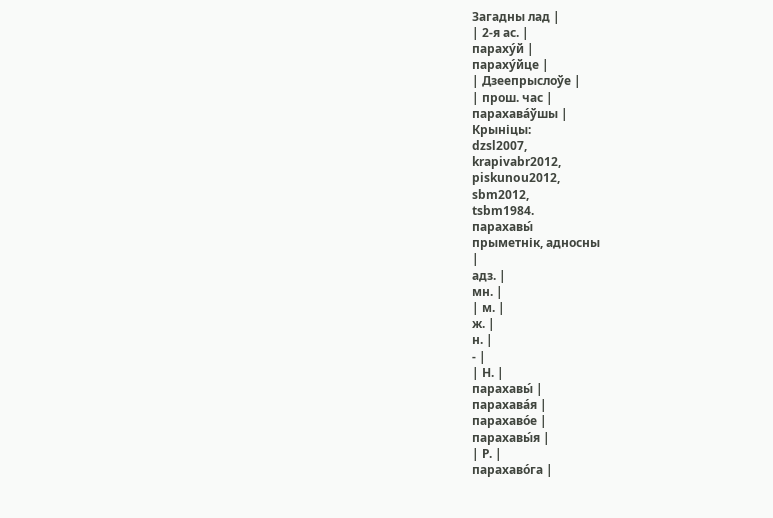Загадны лад |
| 2-я ас. |
параху́й |
параху́йце |
| Дзеепрыслоўе |
| прош. час |
парахава́ўшы |
Крыніцы:
dzsl2007,
krapivabr2012,
piskunou2012,
sbm2012,
tsbm1984.
парахавы́
прыметнік, адносны
|
адз. |
мн. |
| м. |
ж. |
н. |
- |
| Н. |
парахавы́ |
парахава́я |
парахаво́е |
парахавы́я |
| Р. |
парахаво́га |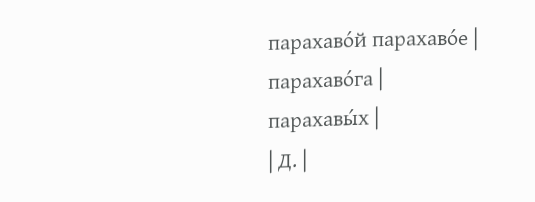парахаво́й парахаво́е |
парахаво́га |
парахавы́х |
| Д. |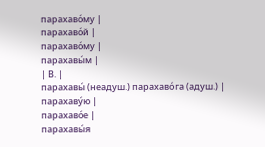парахаво́му |
парахаво́й |
парахаво́му |
парахавы́м |
| В. |
парахавы́ (неадуш.) парахаво́га (адуш.) |
парахаву́ю |
парахаво́е |
парахавы́я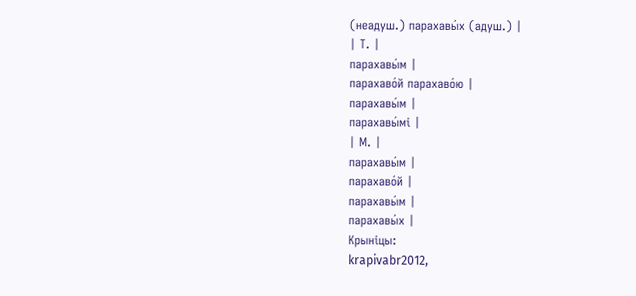(неадуш.) парахавы́х (адуш.) |
| Т. |
парахавы́м |
парахаво́й парахаво́ю |
парахавы́м |
парахавы́мі |
| М. |
парахавы́м |
парахаво́й |
парахавы́м |
парахавы́х |
Крыніцы:
krapivabr2012,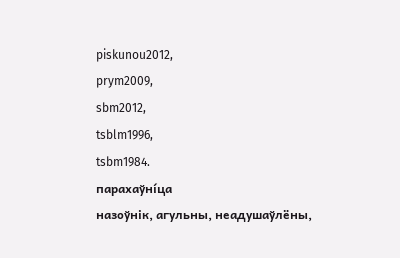piskunou2012,
prym2009,
sbm2012,
tsblm1996,
tsbm1984.
парахаўні́ца
назоўнік, агульны, неадушаўлёны,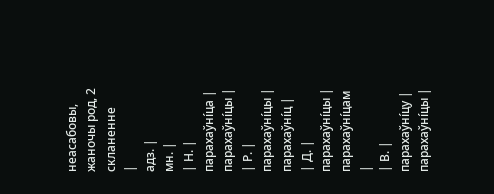неасабовы, жаночы род, 2 скланенне
|
адз. |
мн. |
| Н. |
парахаўні́ца |
парахаўні́цы |
| Р. |
парахаўні́цы |
парахаўні́ц |
| Д. |
парахаўні́цы |
парахаўні́цам |
| В. |
парахаўні́цу |
парахаўні́цы |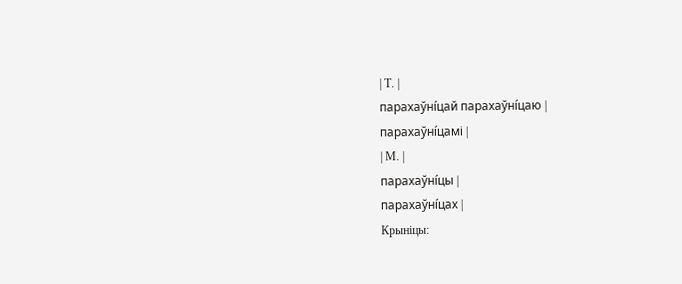| Т. |
парахаўні́цай парахаўні́цаю |
парахаўні́цамі |
| М. |
парахаўні́цы |
парахаўні́цах |
Крыніцы: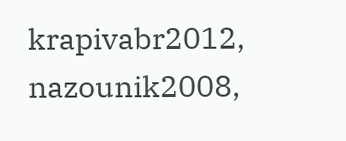krapivabr2012,
nazounik2008,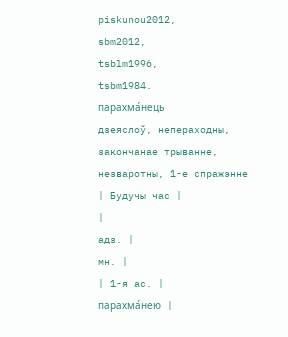piskunou2012,
sbm2012,
tsblm1996,
tsbm1984.
парахма́нець
дзеяслоў, непераходны, закончанае трыванне, незваротны, 1-е спражэнне
| Будучы час |
|
адз. |
мн. |
| 1-я ас. |
парахма́нею |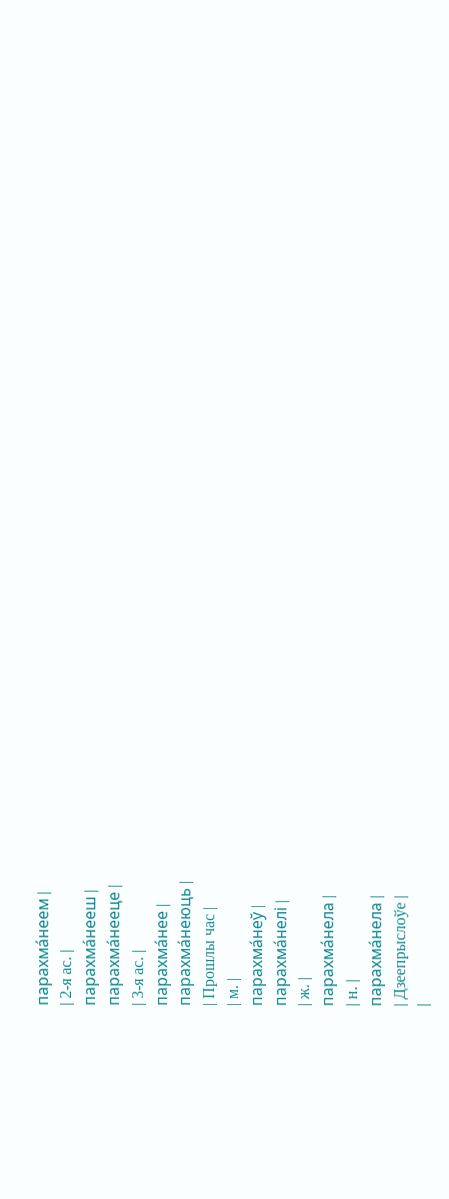парахма́неем |
| 2-я ас. |
парахма́нееш |
парахма́нееце |
| 3-я ас. |
парахма́нее |
парахма́неюць |
| Прошлы час |
| м. |
парахма́неў |
парахма́нелі |
| ж. |
парахма́нела |
| н. |
парахма́нела |
| Дзеепрыслоўе |
|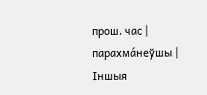прош. час |
парахма́неўшы |
Іншыя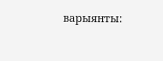варыянты: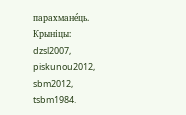парахмане́ць.
Крыніцы:
dzsl2007,
piskunou2012,
sbm2012,
tsbm1984.